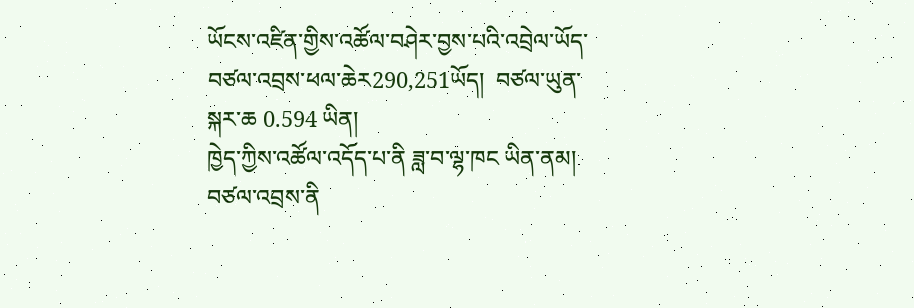ཡོངས་འཛིན་གྱིས་འཚོལ་བཤེར་བྱས་པའི་འབྲེལ་ཡོད་བཙལ་འབྲས་ཕལ་ཆེར290,251ཡོད།  བཙལ་ཡུན་སྐར་ཆ 0.594 ཡིན།
ཁྱེད་ཀྱིས་འཚོལ་འདོད་པ་ནི ཟླ་བ་ལྷ་ཁང ཡིན་ནམ།
བཙལ་འབྲས་ནི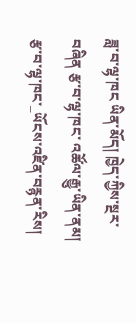ཟླ་བ་ལྷ་ཁང ཡིན་མོད། ཁྱེད་ཀྱིས་སྔར་བཞིན རྩ་བ་ལྷ་ཁང་ འཚོལ་རྒྱུ་ཡིན་ནམ།
རྩ་བ་ལྷ་ཁང་_ཡོངས་འཛིན་བརྙན་རིས།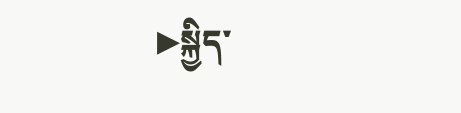▶སྐྱིད་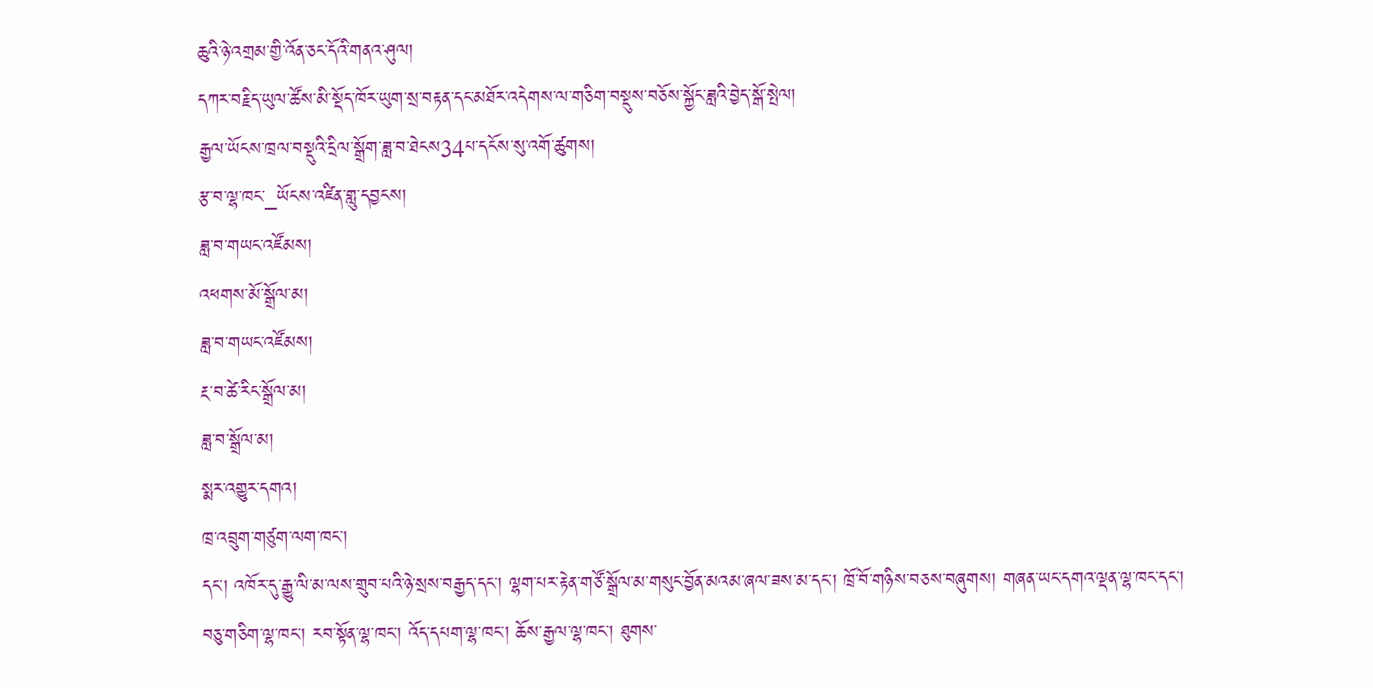ཆུའི་ཉེ་འགྲམ་གྱི་འོན་ཅང་དོའི་གནའ་ཤུལ།
དཀར་བརྗིད་ཡུལ་ཚོས་མི་སྡོད་ཁོར་ཡུག་སྲ་བརྟན་དང་མཐོར་འདེགས་ལ་གཅིག་བསྡུས་བཅོས་སྐྱོང་ཟླའི་བྱེད་སྒོ་སྤེལ།
རྒྱལ་ཡོངས་ཁྲལ་བསྡུའི་དྲིལ་སྒྲོག་ཟླ་བ་ཐེངས34པ་དངོས་སུ་འགོ་ཚུགས།
རྩ་བ་ལྷ་ཁང་_ཡོངས་འཛིན་གླུ་དབྱངས།
ཟླ་བ་གཡང་འཛོམས།
འཕགས་མོ་སྒྲོལ་མ།
ཟླ་བ་གཡང་འཛོམས།
རྔ་བ་ཚེ་རིང་སྒྲོལ་མ།
ཟླ་བ་སྒྲོལ་མ།
སྨར་འགྱུར་དགའ།
ཁྲ་འབྲུག་གཙུག་ལག་ཁང་།
དང་། འཁོར་དུ་རྒྱུ་ལི་མ་ལས་གྲུབ་པའི་ཉེ་སྲས་བརྒྱད་དང་། ལྷག་པར་རྟེན་གཙོ་སྒྲོལ་མ་གསུང་བྱོན་མའམ་ཞལ་ཟས་མ་དང་། ཁྲོ་བོ་གཉིས་བཅས་བཞུགས། གཞན་ཡང་དགའ་ལྡན་ལྷ་ཁང་དང་། བཅུ་གཅིག་ལྷ་ཁང་། རབ་སྟོན་ལྷ་ཁང་། འོད་དཔག་ལྷ་ཁང་། ཆོས་རྒྱལ་ལྷ་ཁང་། ཐུགས་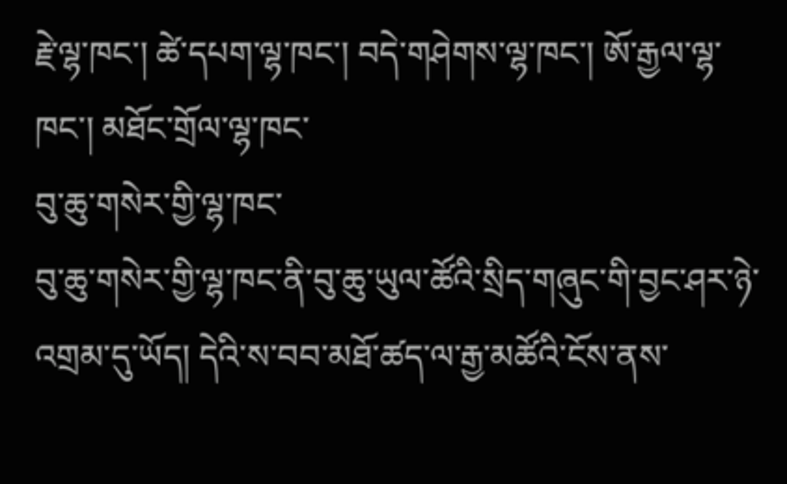རྗེ་ལྷ་ཁང་། ཚེ་དཔག་ལྷ་ཁང་། བདེ་གཤེགས་ལྷ་ཁང་། ཨོ་རྒྱལ་ལྷ་ཁང་། མཐོང་གྲོལ་ལྷ་ཁང་
བུ་ཆུ་གསེར་གྱི་ལྷ་ཁང་
བུ་ཆུ་གསེར་གྱི་ལྷ་ཁང་ནི་བུ་ཆུ་ཡུལ་ཚོའི་སྲིད་གཞུང་གི་བྱང་ཤར་ཉེ་འགྲམ་དུ་ཡོད། དེའི་ས་བབ་མཐོ་ཚད་ལ་རྒྱ་མཚོའི་ངོས་ནས་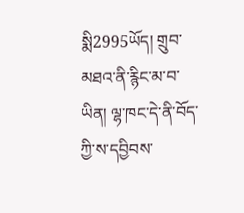སྨི2995ཡོད། གྲུབ་མཐའ་ནི་རྙིང་མ་བ་ཡིན། ལྷ་ཁང་དེ་ནི་བོད་ཀྱི་ས་དབྱིབས་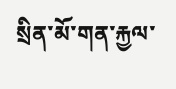སྲིན་མོ་གན་རྐྱལ་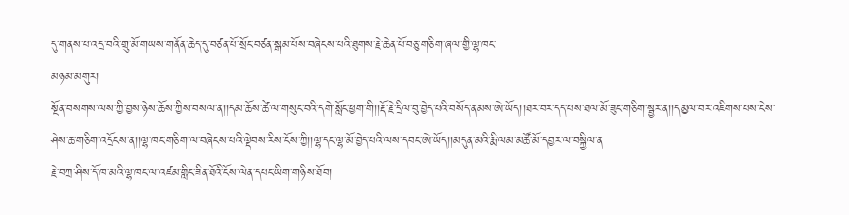དུ་གནས་པ་འདྲ་བའི་གྲུ་མོ་གཡས་གནོན་ཆེད་དུ་བཙན་པོ་སྲོང་བཙན་སྒམ་པོས་བཞེངས་པའི་ཐུགས་རྗེ་ཆེན་པོ་བཅུ་གཅིག་ཞལ་གྱི་ལྷ་ཁང་
མཉམ་མགུར།
སྔོན་བསགས་ལས་ཀྱི་བྱས་ཉེས་ཆོས་ཀྱིས་བསལ་ན།།དམ་ཆོས་ཚེ་ལ་གསུང་བའི་དགེ་སློང་ཕྱག་གི།།རྡོ་རྗེ་དྲིལ་བུ་བྱེད་པའི་བསོད་ནམས་ཨེ་ཡོད།།ཐར་བར་དད་པས་ཐལ་མོ་ཟུང་གཅིག་སྦྱར་ན།།དམྱལ་བར་འཇིགས་པས་ངེས་ཤེས་ཆ་གཅིག་འདྲོངས་ན།།ལྷ་ཁང་གཅིག་ལ་བཞེངས་པའི་ལྡེབས་རིས་ངོས་ཀྱི།།ལྷ་དང་ལྷ་མོ་བྱེད་པའི་ལས་དབང་ཨེ་ཡོད།།མདུན་མའི་རྨི་ལམ་མཚོ་མོ་དབྱར་ལ་བསྐྱིལ་ན
རྗེ་བཀྲ་ཤིས་དོ་ཁ་མའི་ལྷ་ཁང་ལ་འཛམ་གླིང་ཟིན་ཐོའི་ངོས་ལེན་དཔང་ཡིག་གཉིས་ཐོབ།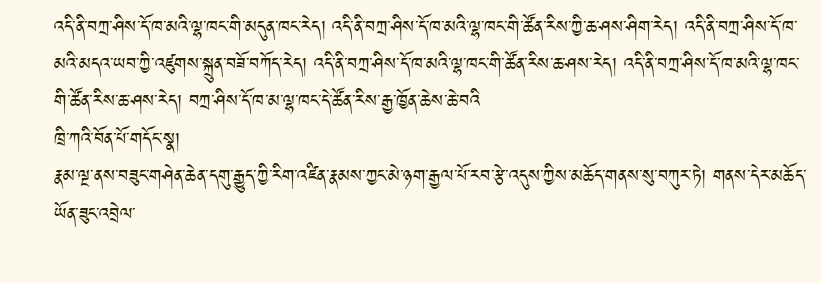འདི་ནི་བཀྲ་ཤིས་དོ་ཁ་མའི་ལྷ་ཁང་གི་མདུན་ཁང་རེད། འདི་ནི་བཀྲ་ཤིས་དོ་ཁ་མའི་ལྷ་ཁང་གི་ཚོན་རིས་ཀྱི་ཆ་ཤས་ཤིག་རེད། འདི་ནི་བཀྲ་ཤིས་དོ་ཁ་མའི་མདའ་ཡབ་ཀྱི་འཛུགས་སྐྲུན་བཟོ་བཀོད་རེད། འདི་ནི་བཀྲ་ཤིས་དོ་ཁ་མའི་ལྷ་ཁང་གི་ཚོན་རིས་ཆ་ཤས་རེད། འདི་ནི་བཀྲ་ཤིས་དོ་ཁ་མའི་ལྷ་ཁང་གི་ཚོན་རིས་ཆ་ཤས་རེད། བཀྲ་ཤིས་དོ་ཁ་མ་ལྷ་ཁང་དེ་ཚོན་རིས་རྒྱ་ཁྱོན་ཆེས་ཆེ་བའི
ཁྲི་ཀའི་བོན་པོ་གདོང་སྣ།
རྣམ་ལྔ་ནས་བཟུང་གཤེན་ཆེན་དགུ་རྒྱུད་ཀྱི་རིག་འཛིན་རྣམས་ཀྱང་མེ་ཉག་རྒྱལ་པོ་རབ་རྩེ་འདུས་ཀྱིས་མཆོད་གནས་སུ་བཀུར་ཏེ། གནས་དེར་མཆོད་ཡོན་ཟུང་འབྲེལ་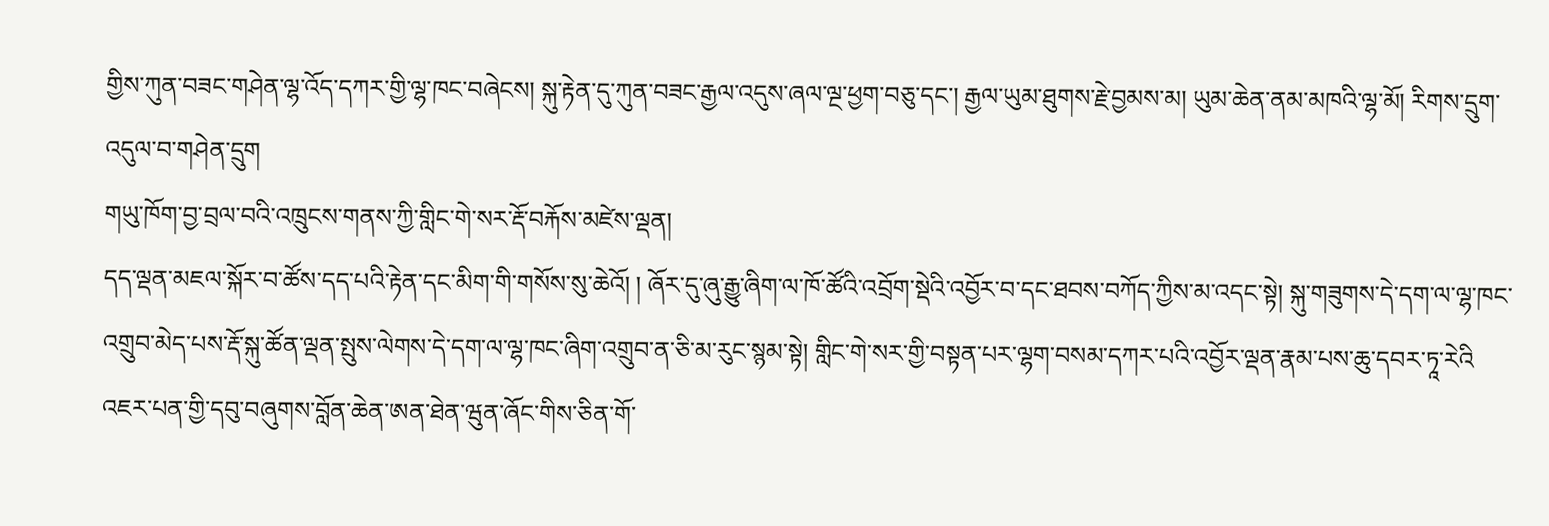གྱིས་ཀུན་བཟང་གཤེན་ལྷ་འོད་དཀར་གྱི་ལྷ་ཁང་བཞེངས། སྐུ་རྟེན་དུ་ཀུན་བཟང་རྒྱལ་འདུས་ཞལ་ལྔ་ཕྱག་བཅུ་དང་། རྒྱལ་ཡུམ་ཐུགས་རྗེ་བྱམས་མ། ཡུམ་ཆེན་ནམ་མཁའི་ལྷ་མོ། རིགས་དྲུག་འདུལ་བ་གཤེན་དྲུག
གཡུ་ཁོག་བྱ་བྲལ་བའི་འཁྲུངས་གནས་ཀྱི་གླིང་གེ་སར་རྡོ་བརྐོས་མཛེས་ལྡན།
དད་ལྡན་མཇལ་སྐོར་བ་ཚོས་དད་པའི་རྟེན་དང་མིག་གི་གསོས་སུ་ཆེའོ། ། ཞོར་དུ་ཞུ་རྒྱུ་ཞིག་ལ་ཁོ་ཚོའི་འབྲོག་སྡེའི་འབྱོར་བ་དང་ཐབས་བཀོད་ཀྱིས་མ་འདང་སྟེ། སྐུ་གཟུགས་དེ་དག་ལ་ལྷ་ཁང་འགྲུབ་མེད་པས་རྡོ་སྐུ་ཚོན་ལྡན་སྤུས་ལེགས་དེ་དག་ལ་ལྷ་ཁང་ཞིག་འགྲུབ་ན་ཅི་མ་རུང་སྙམ་སྟེ། གླིང་གེ་སར་གྱི་བསྟན་པར་ལྷག་བསམ་དཀར་པའི་འབྱོར་ལྡན་རྣམ་པས་ཆུ་དབར་ཏཱ་རེའི
འཇར་པན་གྱི་དབུ་བཞུགས་བློན་ཆེན་ཨན་ཐེན་ཝུན་ཞོང་གིས་ཅིན་གོ་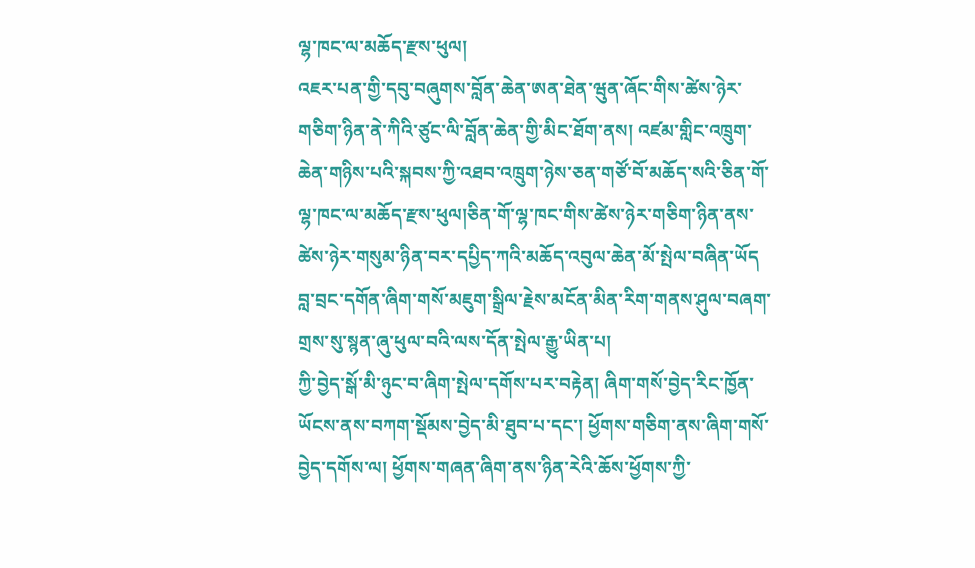ལྷ་ཁང་ལ་མཆོད་རྫས་ཕུལ།
འཇར་པན་གྱི་དབུ་བཞུགས་བློན་ཆེན་ཨན་ཐེན་ཝུན་ཞོང་གིས་ཚེས་ཉེར་གཅིག་ཉིན་ནེ་ཀིའི་ཙུང་ལི་བློན་ཆེན་གྱི་མིང་ཐོག་ནས། འཛམ་གླིང་འཁྲུག་ཆེན་གཉིས་པའི་སྐབས་ཀྱི་འཐབ་འཁྲུག་ཉེས་ཅན་གཙོ་བོ་མཆོད་སའི་ཅིན་གོ་ལྷ་ཁང་ལ་མཆོད་རྫས་ཕུལ།ཅིན་གོ་ལྷ་ཁང་གིས་ཚེས་ཉེར་གཅིག་ཉིན་ནས་ཚེས་ཉེར་གསུམ་ཉིན་བར་དཔྱིད་ཀའི་མཆོད་འབུལ་ཆེན་མོ་སྤེལ་བཞིན་ཡོད
བླ་བྲང་དགོན་ཞིག་གསོ་མཇུག་སྒྲིལ་རྗེས་མངོན་མིན་རིག་གནས་ཤུལ་བཞག་གྲས་སུ་སྙན་ཞུ་ཕུལ་བའི་ལས་དོན་སྤེལ་རྒྱུ་ཡིན་པ།
ཀྱི་བྱེད་སྒོ་མི་ཉུང་བ་ཞིག་སྤེལ་དགོས་པར་བརྟེན། ཞིག་གསོ་བྱེད་རིང་ཁྱོན་ཡོངས་ནས་བཀག་སྡོམས་བྱེད་མི་ཐུབ་པ་དང་། ཕྱོགས་གཅིག་ནས་ཞིག་གསོ་བྱེད་དགོས་ལ། ཕྱོགས་གཞན་ཞིག་ནས་ཉིན་རེའི་ཆོས་ཕྱོགས་ཀྱི་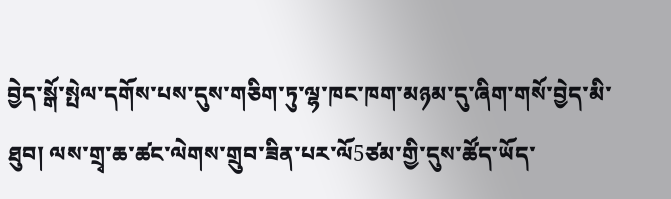བྱེད་སྒོ་སྤེལ་དགོས་པས་དུས་གཅིག་ཏུ་ལྷ་ཁང་ཁག་མཉམ་དུ་ཞིག་གསོ་བྱེད་མི་ཐུབ། ལས་གྲྭ་ཆ་ཚང་ལེགས་གྲུབ་ཟིན་པར་ལོ5ཙམ་གྱི་དུས་ཚོད་ཡོད་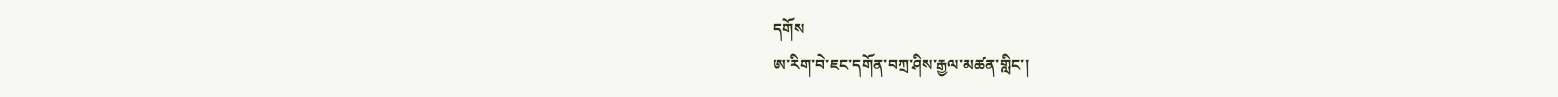དགོས
ཨ་རིག་བེ་ཇང་དགོན་བཀྲ་ཤིས་རྒྱལ་མཚན་གླིང་།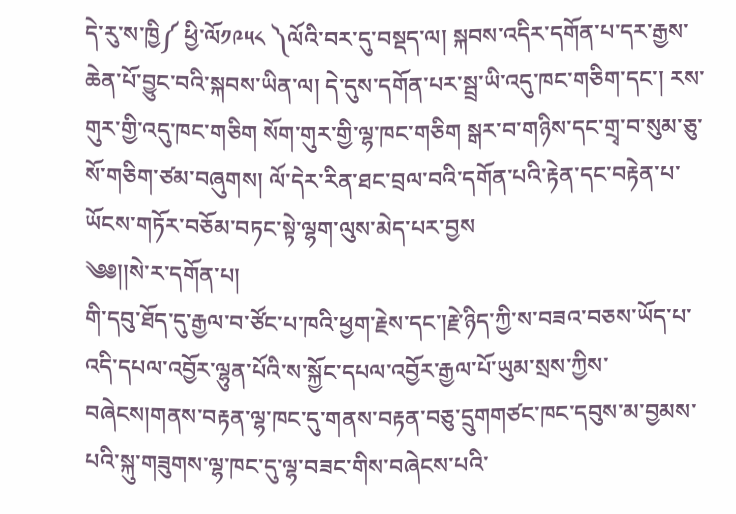དེ་རུ་ས་ཁྱི༼ ཕྱི་ལོ༡༩༥༨ ༽ལོའི་བར་དུ་བསྡད་ལ། སྐབས་འདིར་དགོན་པ་དར་རྒྱས་ཆེན་པོ་བྱུང་བའི་སྐབས་ཡིན་ལ། དེ་དུས་དགོན་པར་སྦྲ་ཡི་འདུ་ཁང་གཅིག་དང་། རས་གུར་གྱི་འདུ་ཁང་གཅིག སོག་གུར་གྱི་ལྷ་ཁང་གཅིག སྒར་བ་གཉིས་དང་གྲྭ་བ་སུམ་ཅུ་སོ་གཅིག་ཙམ་བཞུགས། ལོ་དེར་རིན་ཐང་བྲལ་བའི་དགོན་པའི་རྟེན་དང་བརྟེན་པ་ཡོངས་གཏོར་བཅོམ་བཏང་སྟེ་ལྷག་ལུས་མེད་པར་བྱས
༄༅།།སེ་ར་དགོན་པ།
གི་དབུ་ཐོད་དུ་རྒྱལ་བ་ཙོང་པ་ཁའི་ཕྱག་རྗེས་དང་།རྗེ་ཉིད་ཀྱི་ས་བཟའ་བཅས་ཡོད་པ་འདི་དཔལ་འབྱོར་ལྷུན་པོའི་ས་སྐྱོང་དཔལ་འབྱོར་རྒྱལ་པོ་ཡུམ་སྲས་ཀྱིས་བཞེངས།གནས་བརྟན་ལྷ་ཁང་དུ་གནས་བརྟན་བཅུ་དྲུགགཙང་ཁང་དབུས་མ་བྱམས་པའི་སྐུ་གཟུགས་ལྷ་ཁང་དུ་ལྷ་བཟང་གིས་བཞེངས་པའི་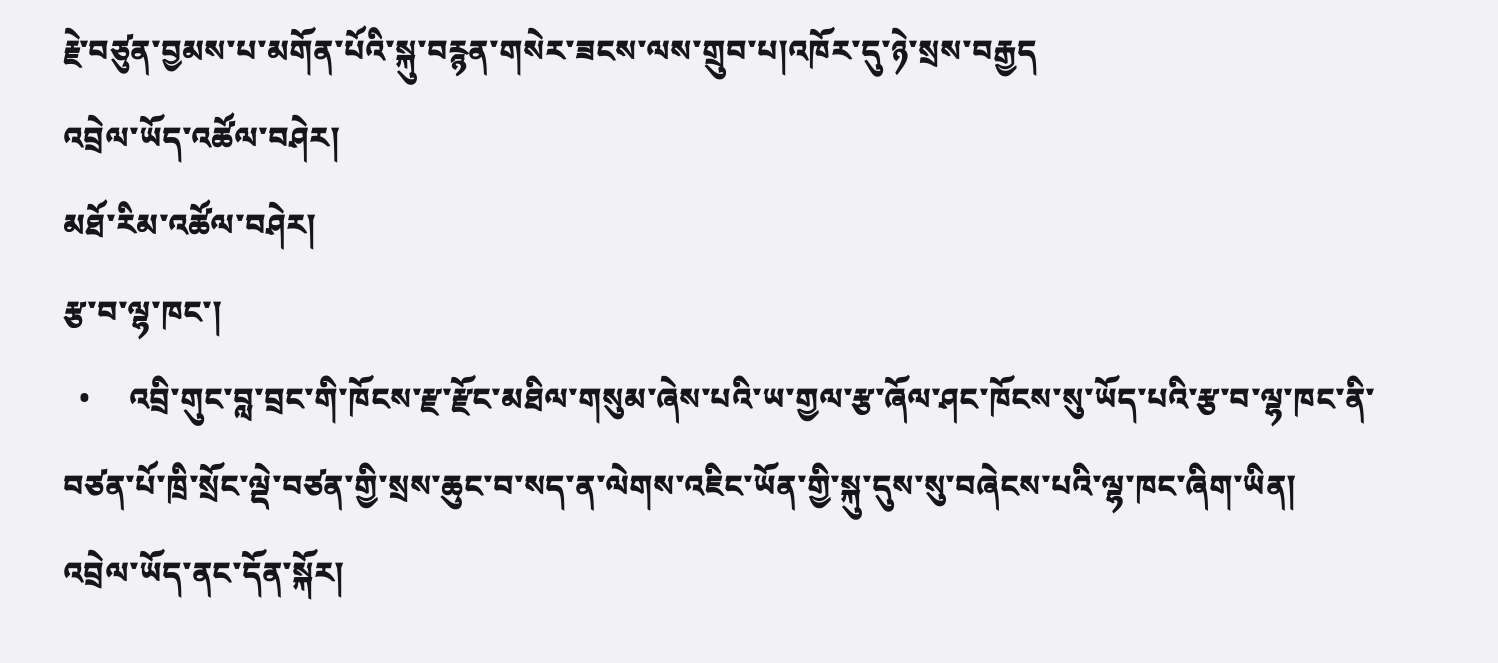རྗེ་བཙུན་བྱམས་པ་མགོན་པོའི་སྐུ་བརྙན་གསེར་ཟངས་ལས་གྲུབ་པ།འཁོར་དུ་ཉེ་སྲས་བརྒྱད
འབྲེལ་ཡོད་འཚོལ་བཤེར།
མཐོ་རིམ་འཚོལ་བཤེར།
རྩ་བ་ལྷ་ཁང་།
  •     འབྲི་གུང་བླ་བྲང་གི་ཁོངས་རྫ་རྫོང་མཐིལ་གསུམ་ཞེས་པའི་ཡ་གྱལ་རྩ་ཞོལ་ཤང་ཁོངས་སུ་ཡོད་པའི་རྩ་བ་ལྷ་ཁང་ནི་བཙན་པོ་ཁྲི་སྲོང་ལྡེ་བཙན་གྱི་སྲས་ཆུང་བ་སད་ན་ལེགས་འཇིང་ཡོན་གྱི་སྐུ་དུས་སུ་བཞེངས་པའི་ལྷ་ཁང་ཞིག་ཡིན།
འབྲེལ་ཡོད་ནང་དོན་སྐོར།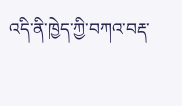འདི་ནི་ཁྱེད་ཀྱི་བཀའ་བརྡ་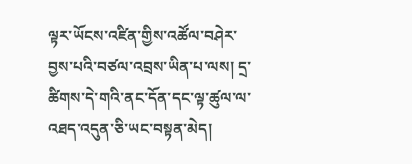ལྟར་ཡོངས་འཛིན་གྱིས་འཚོལ་བཤེར་བྱས་པའི་བཙལ་འབྲས་ཡིན་པ་ལས། དྲ་ཚིགས་དེ་གའི་ནང་དོན་དང་ལྟ་ཚུལ་ལ་འཐད་འདུན་ཅི་ཡང་བསྟན་མེད།